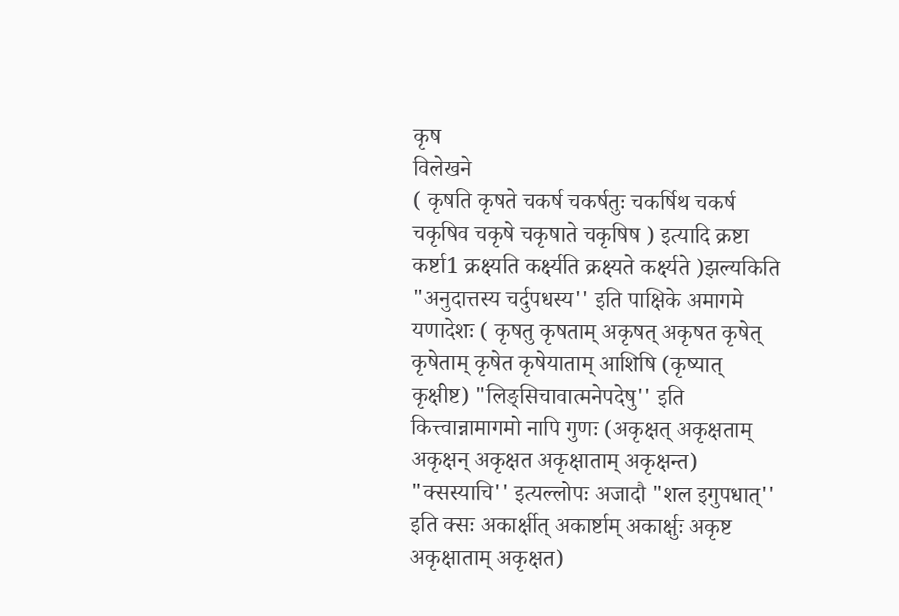कृष
विलेखने
( कृषति कृषते चकर्ष चकर्षतुः चकर्षिथ चकर्ष चकृषिव चकृषे चकृषाते चकृषिष ) इत्यादि क्रष्टा कर्ष्टा1 क्रक्ष्यति कर्क्ष्यति क्रक्ष्यते कर्क्ष्यते )झल्यकिति "अनुदात्तस्य चर्दुपधस्य'' इति पाक्षिके अमागमे यणादेशः ( कृषतु कृषताम् अकृषत् अकृषत कृषेत् कृषेताम् कृषेत कृषेयाताम् आशिषि (कृष्यात् कृक्षीष्ट) "लिङ्सिचावात्मनेपदेषु'' इति कित्त्वान्नामागमो नापि गुणः (अकृक्षत् अकृक्षताम् अकृक्षन् अकृक्षत अकृक्षाताम् अकृक्षन्त) "क्सस्याचि'' इत्यल्लोपः अजादौ "शल इगुपधात्'' इति क्सः अकार्क्षीत् अकार्ष्टाम् अकार्क्षुः अकृष्ट अकृक्षाताम् अकृक्षत)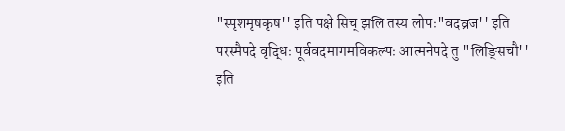"स्पृशमृषकृष'' इति पक्षे सिच् झलि तस्य लोपः"वदव्रज'' इति परस्मैपदे वृद्धिः पूर्ववदमागमविकल्पः आत्मनेपदे तु "लिङ्सिचौ'' इति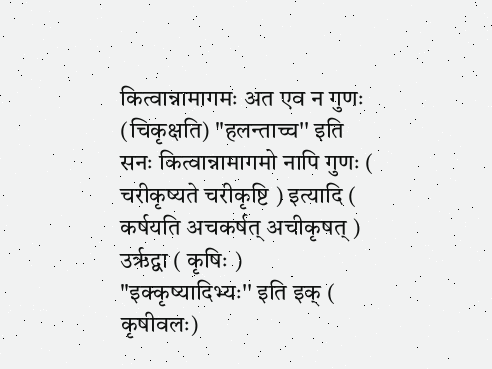कित्वान्नामागमः अत एव न गुणः (चिकृक्षति) "हलन्ताच्च'' इति सनः कित्वान्नामागमो नापि गुणः ( चरीकृष्यते चरीकृष्टि ) इत्यादि ( कर्षयति अचकर्षत् अचीकृषत् ) उरृद्वा ( कृषिः ) "इक्कृष्यादिभ्यः'' इति इक् ( कृषीवलः)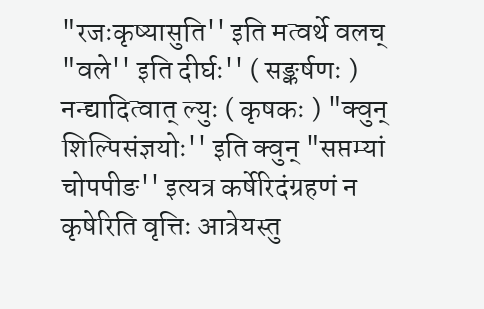"रजःकृष्यासुति'' इति मत्वर्थे वलच् "वले'' इति दीर्घः'' ( सङ्कर्षणः ) नन्द्यादित्वात् ल्युः ( कृषकः ) "क्वुन् शिल्पिसंज्ञयोः'' इति क्वुन् "सप्तम्यां चोपपीङ'' इत्यत्र कर्षेरिदंग्रहणं न कृषेरिति वृत्तिः आत्रेयस्तु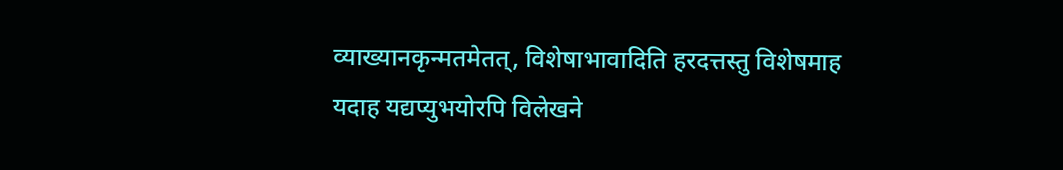व्याख्यानकृन्मतमेतत्, विशेषाभावादिति हरदत्तस्तु विशेषमाह यदाह यद्यप्युभयोरपि विलेखने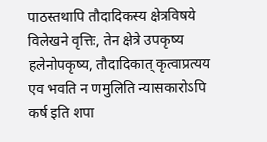पाठस्तथापि तौदादिकस्य क्षेत्रविषये विलेखने वृत्तिः, तेन क्षेत्रे उपकृष्य हलेनोपकृष्य, तौदादिकात् कृत्वाप्रत्यय एव भवति न णमुलिति न्यासकारोऽपि कर्ष इति शपा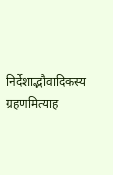निर्देशाद्भौवादिकस्य ग्रहणमित्याह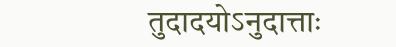तुदादयोऽनुदात्ताः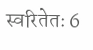स्वरितेतः 6